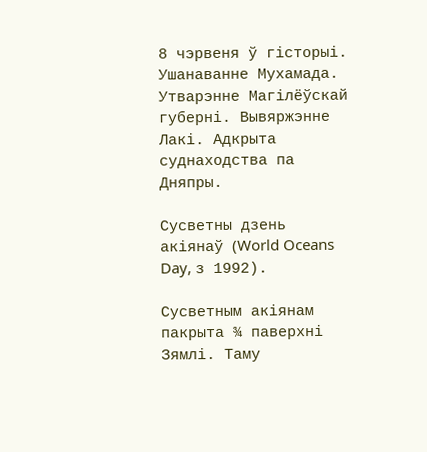8 чэрвеня ў гісторыі. Ушанаванне Мухамада. Утварэнне Магілёўскай губерні. Вывяржэнне Лакі. Адкрыта суднаходства па Дняпры.

Cусветны дзень акіянаў (World Oceans Day, з 1992).

Сусветным акіянам пакрыта ¾ паверхні Зямлі. Таму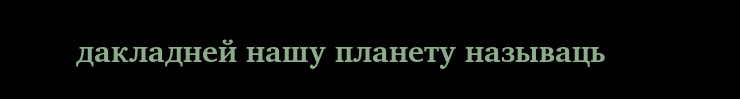дакладней нашу планету называць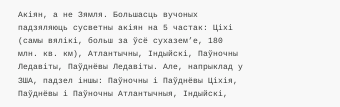Акіян, а не Зямля. Большасць вучоных падзяляюць сусветны акіян на 5 частак: Ціхі (самы вялікі, больш за ўсё сухазем’е, 180 млн. кв. км), Атлантычны, Індыйскі, Паўночны Ледавіты, Паўднёвы Ледавіты. Але, напрыклад у ЗША, падзел іншы: Паўночны і Паўднёвы Ціхія, Паўднёвы і Паўночны Атлантычныя, Індыйскі,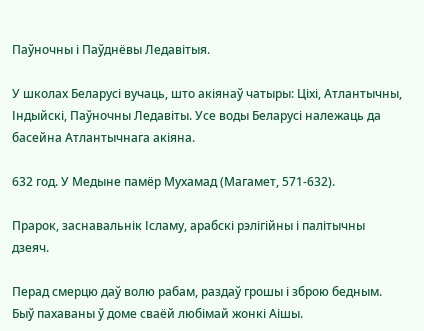Паўночны і Паўднёвы Ледавітыя.

У школах Беларусі вучаць, што акіянаў чатыры: Ціхі, Атлантычны, Індыйскі, Паўночны Ледавіты. Усе воды Беларусі належаць да басейна Атлантычнага акіяна.

632 год. У Медыне памёр Мухамад (Магамет, 571-632).

Прарок, заснавальнік Ісламу, арабскі рэлігійны і палітычны дзеяч.

Перад смерцю даў волю рабам, раздаў грошы і зброю бедным. Быў пахаваны ў доме сваёй любімай жонкі Аішы.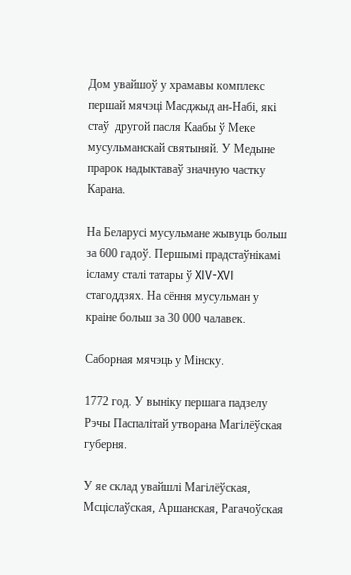Дом увайшоў у храмавы комплекс першай мячэці Масджыд ан-Набі, які стаў  другой пасля Каабы ў Меке мусульманскай святыняй. У Медыне прарок надыктаваў значную частку Карана.

На Беларусі мусульмане жывуць больш за 600 гадоў. Першымі прадстаўнікамі ісламу сталі татары ў XIV-XVI стагоддзях. На сёння мусульман у краіне больш за 30 000 чалавек.

Саборная мячэць у Мінску.

1772 год. У выніку першага падзелу Рэчы Паспалітай утворана Магілёўская губерня.

У яе склад увайшлі Магілёўская, Мсціслаўская, Аршанская, Рагачоўская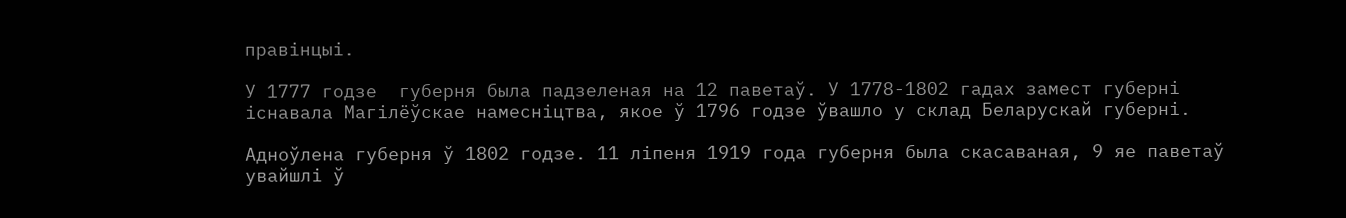правінцыі.

У 1777 годзе  губерня была падзеленая на 12 паветаў. У 1778-1802 гадах замест губерні існавала Магілёўскае намесніцтва, якое ў 1796 годзе ўвашло у склад Беларускай губерні.

Адноўлена губерня ў 1802 годзе. 11 ліпеня 1919 года губерня была скасаваная, 9 яе паветаў увайшлі ў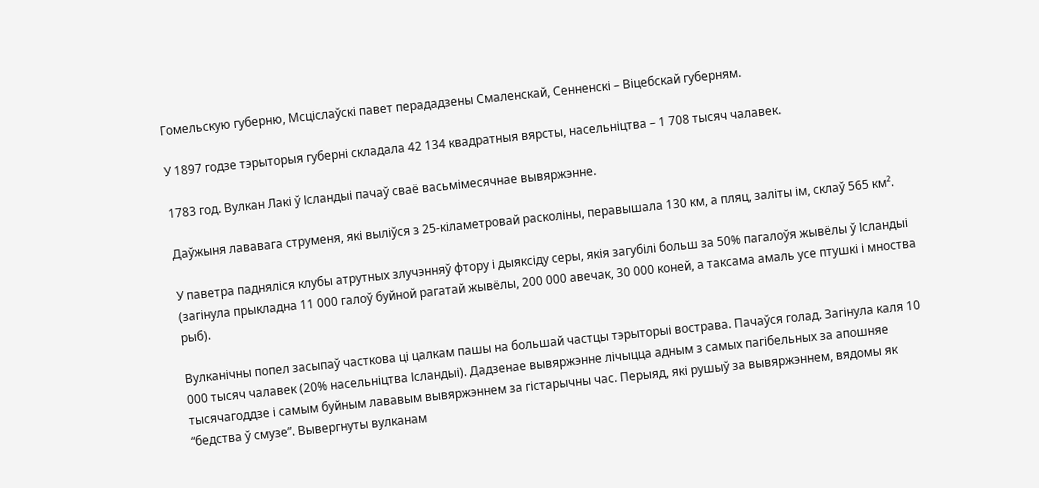Гомельскую губерню, Мсціслаўскі павет перададзены Смаленскай, Сенненскі – Віцебскай губерням.

У 1897 годзе тэрыторыя губерні складала 42 134 квадратныя вярсты, насельніцтва – 1 708 тысяч чалавек.

1783 год. Вулкан Лакі ў Ісландыі пачаў сваё васьмімесячнае вывяржэнне.

Даўжыня лававага струменя, які выліўся з 25-кіламетровай расколіны, перавышала 130 км, а пляц, заліты ім, склаў 565 км².

У паветра падняліся клубы атрутных злучэнняў фтору і дыяксіду серы, якія загубілі больш за 50% пагалоўя жывёлы ў Ісландыі (загінула прыкладна 11 000 галоў буйной рагатай жывёлы, 200 000 авечак, 30 000 коней, а таксама амаль усе птушкі і мноства рыб).

Вулканічны попел засыпаў часткова ці цалкам пашы на большай частцы тэрыторыі вострава. Пачаўся голад. Загінула каля 10 000 тысяч чалавек (20% насельніцтва Ісландыі). Дадзенае вывяржэнне лічыцца адным з самых пагібельных за апошняе тысячагоддзе і самым буйным лававым вывяржэннем за гістарычны час. Перыяд, які рушыў за вывяржэннем, вядомы як “бедства ў смузе”. Вывергнуты вулканам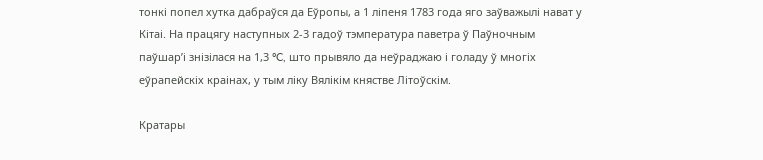тонкі попел хутка дабраўся да Еўропы, а 1 ліпеня 1783 года яго заўважылі нават у Кітаі. На працягу наступных 2-3 гадоў тэмпература паветра ў Паўночным паўшар’і знізілася на 1,3 ºC, што прывяло да неўраджаю і голаду ў многіх еўрапейскіх краінах, у тым ліку Вялікім княстве Літоўскім.

Кратары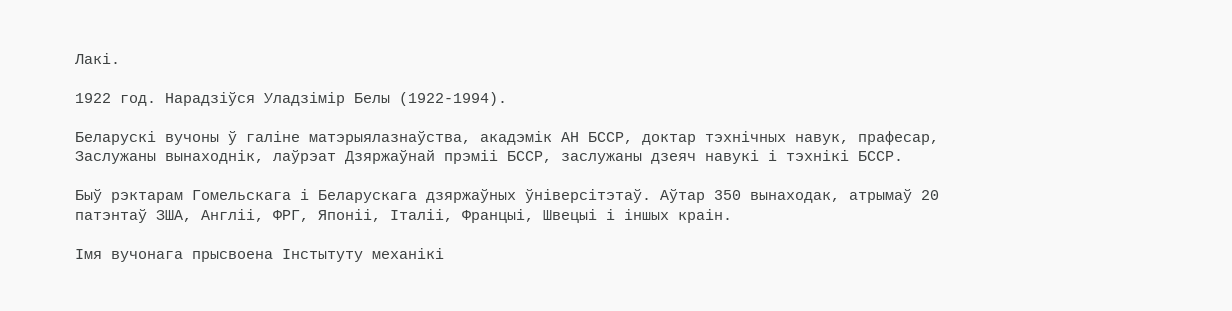Лакі.

1922 год. Нарадзіўся Уладзімір Белы (1922-1994).

Беларускі вучоны ў галіне матэрыялазнаўства, акадэмік АН БССР, доктар тэхнічных навук, прафесар, Заслужаны вынаходнік, лаўрэат Дзяржаўнай прэміі БССР, заслужаны дзеяч навукі і тэхнікі БССР.

Быў рэктарам Гомельскага і Беларускага дзяржаўных ўніверсітэтаў. Аўтар 350 вынаходак, атрымаў 20 патэнтаў ЗША, Англіі, ФРГ, Японіі, Італіі, Францыі, Швецыі і іншых краін.

Імя вучонага прысвоена Інстытуту механікі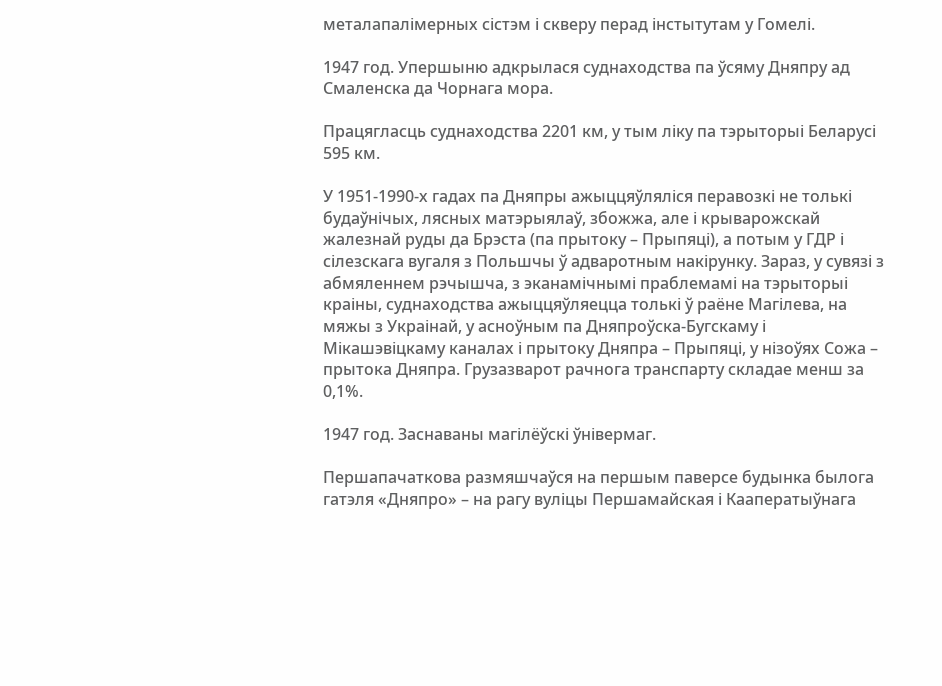металапалімерных сістэм і скверу перад інстытутам у Гомелі.

1947 год. Упершыню адкрылася суднаходства па ўсяму Дняпру ад Смаленска да Чорнага мора.

Працягласць суднаходства 2201 км, у тым ліку па тэрыторыі Беларусі 595 км.

У 1951-1990-х гадах па Дняпры ажыццяўляліся перавозкі не толькі будаўнічых, лясных матэрыялаў, збожжа, але і крыварожскай жалезнай руды да Брэста (па прытоку – Прыпяці), а потым у ГДР і сілезскага вугаля з Польшчы ў адваротным накірунку. Зараз, у сувязі з абмяленнем рэчышча, з эканамічнымі праблемамі на тэрыторыі краіны, суднаходства ажыццяўляецца толькі ў раёне Магілева, на мяжы з Украінай, у асноўным па Дняпроўска-Бугскаму і Мікашэвіцкаму каналах і прытоку Дняпра – Прыпяці, у нізоўях Сожа – прытока Дняпра. Грузазварот рачнога транспарту складае менш за 0,1%.

1947 год. Заснаваны магілёўскі ўнівермаг.

Першапачаткова размяшчаўся на першым паверсе будынка былога гатэля «Дняпро» – на рагу вуліцы Першамайская і Кааператыўнага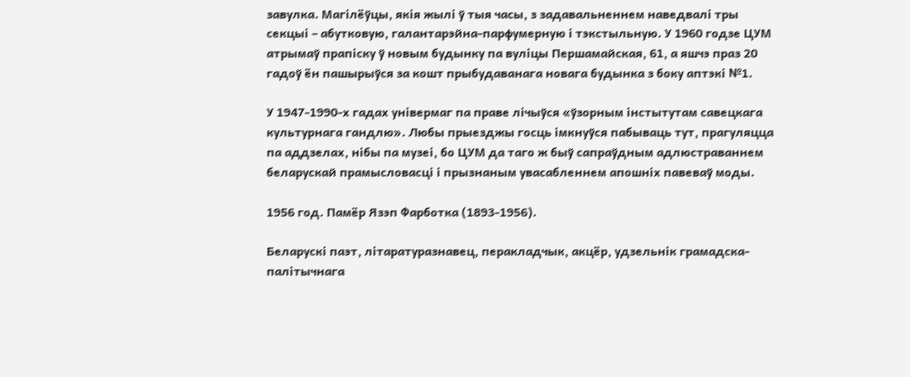завулка. Магілёўцы, якія жылі ў тыя часы, з задавальненнем наведвалі тры секцыі – абутковую, галантарэйна-парфумерную і тэкстыльную. У 1960 годзе ЦУМ атрымаў прапіску ў новым будынку па вуліцы Першамайская, 61, а яшчэ праз 20 гадоў ён пашырыўся за кошт прыбудаванага новага будынка з боку аптэкі №1.

У 1947-1990-х гадах універмаг па праве лічыўся «ўзорным інстытутам савецкага культурнага гандлю». Любы прыезджы госць імкнуўся пабываць тут, прагуляцца па аддзелах, нібы па музеі, бо ЦУМ да таго ж быў сапраўдным адлюстраваннем беларускай прамысловасці і прызнаным увасабленнем апошніх павеваў моды.

1956 год. Памёр Язэп Фарботка (1893-1956).

Беларускі паэт, літаратуразнавец, перакладчык, акцёр, удзельнік грамадска-палітычнага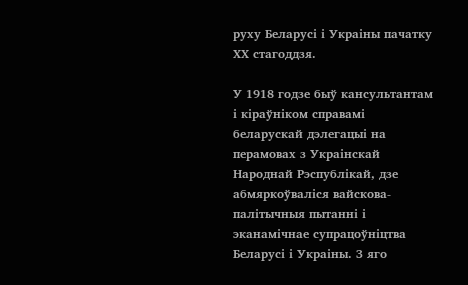руху Беларусі і Украіны пачатку ХХ стагоддзя.

У 1918 годзе быў кансультантам і кіраўніком справамі беларускай дэлегацыі на перамовах з Украінскай Народнай Рэспублікай, дзе абмяркоўваліся вайскова-палітычныя пытанні і эканамічнае супрацоўніцтва Беларусі і Украіны. З яго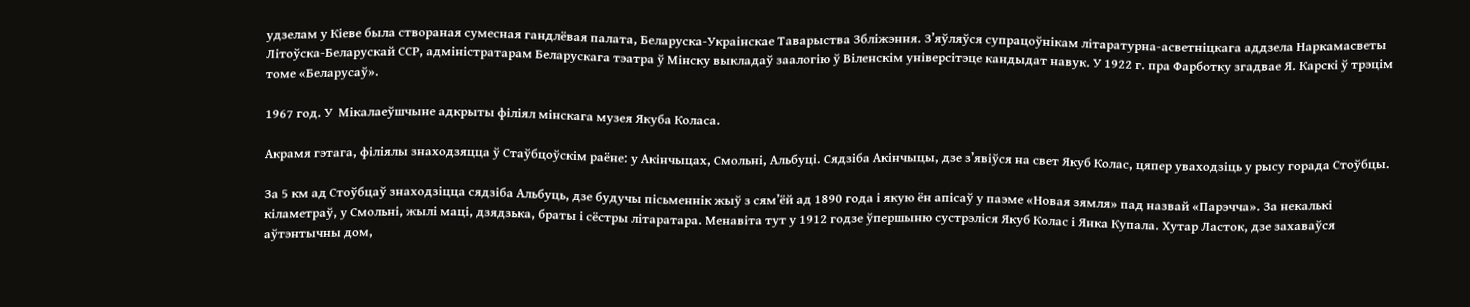удзелам у Кіеве была створаная сумесная гандлёвая палата, Беларуска-Украінскае Таварыства Збліжэння. З’яўляўся супрацоўнікам літаратурна-асветніцкага аддзела Наркамасветы Літоўска-Беларускай ССР, адміністратарам Беларускага тэатра ў Мінску выкладаў заалогію ў Віленскім універсітэце кандыдат навук. У 1922 г. пра Фарботку згадвае Я. Карскі ў трэцім томе «Беларусаў».

1967 год. У  Мікалаеўшчыне адкрыты філіял мінскага музея Якуба Коласа.

Акрамя гэтага, філіялы знаходзяцца ў Стаўбцоўскім раёне: у Акінчыцах, Смольні, Альбуці. Сядзіба Акінчыцы, дзе з’явіўся на свет Якуб Колас, цяпер уваходзіць у рысу горада Стоўбцы.

За 5 км ад Стоўбцаў знаходзіцца сядзіба Альбуць, дзе будучы пісьменнік жыў з сям’ёй ад 1890 года і якую ён апісаў у паэме «Новая зямля» пад назвай «Парэчча». За некалькі кіламетраў, у Смольні, жылі маці, дзядзька, браты і сёстры літаратара. Менавіта тут у 1912 годзе ўпершыню сустрэліся Якуб Колас і Янка Купала. Хутар Ласток, дзе захаваўся аўтэнтычны дом,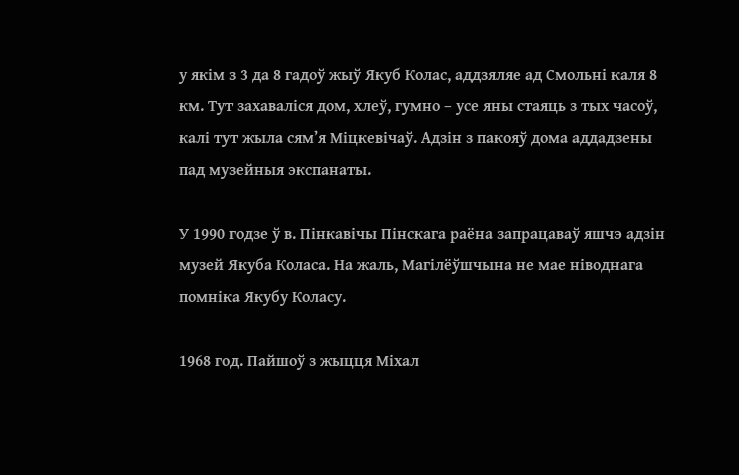у якім з 3 да 8 гадоў жыў Якуб Колас, аддзяляе ад Смольні каля 8 км. Тут захаваліся дом, хлеў, гумно – усе яны стаяць з тых часоў, калі тут жыла сям’я Міцкевічаў. Адзін з пакояў дома аддадзены пад музейныя экспанаты.

У 1990 годзе ў в. Пінкавічы Пінскага раёна запрацаваў яшчэ адзін музей Якуба Коласа. На жаль, Магілёўшчына не мае ніводнага помніка Якубу Коласу.

1968 год. Пайшоў з жыцця Міхал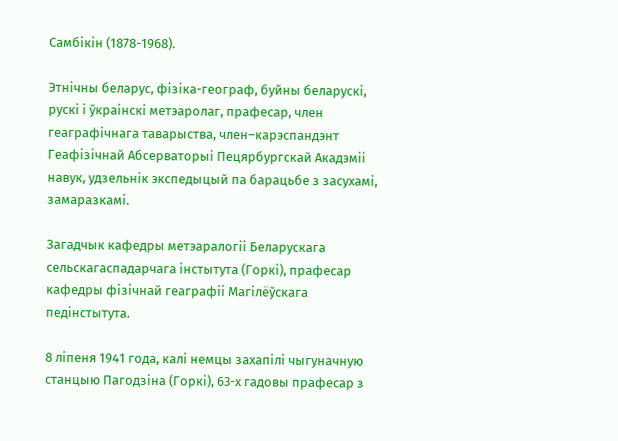Самбікін (1878-1968).

Этнічны беларус, фізіка-географ, буйны беларускі, рускі і ўкраінскі метэаролаг, прафесар, член геаграфічнага таварыства, член–карэспандэнт Геафізічнай Абсерваторыі Пецярбургскай Акадэміі навук, удзельнік экспедыцый па барацьбе з засухамі, замаразкамі.

Загадчык кафедры метэаралогіі Беларускага сельскагаспадарчага інстытута (Горкі), прафесар кафедры фізічнай геаграфіі Магілёўскага педінстытута.

8 ліпеня 1941 года, калі немцы захапілі чыгуначную станцыю Пагодзіна (Горкі), 63-х гадовы прафесар з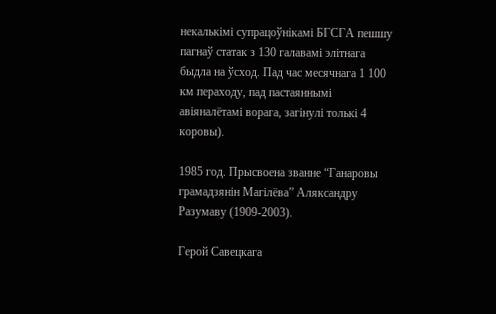некалькімі супрацоўнікамі БГСГА пешшу пагнаў статак з 130 галавамі элітнага быдла на ўсход. Пад час месячнага 1 100 км пераходу, пад пастаяннымі авіяналётамі ворага, загінулі толькі 4 коровы).

1985 год. Прысвоена званне “Ганаровы грамадзянін Магілёва” Аляксандру Разумаву (1909-2003).

Герой Савецкага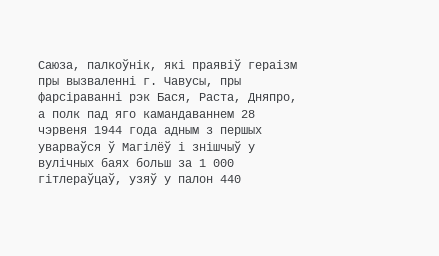Саюза, палкоўнік, які праявіў гераізм пры вызваленні г. Чавусы, пры фарсіраванні рэк Бася, Раста, Дняпро, а полк пад яго камандаваннем 28 чэрвеня 1944 года адным з першых уварваўся ў Магілёў і знішчыў у вулічных баях больш за 1 000  гітлераўцаў, узяў у палон 440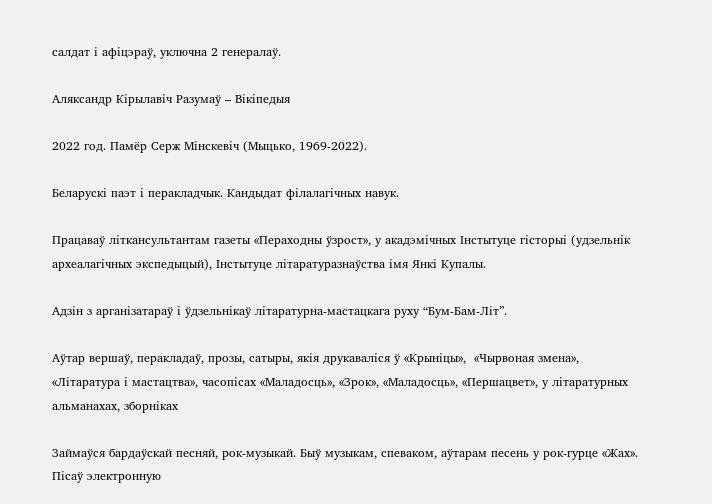салдат і афіцэраў, уключна 2 генералаў.

Аляксандр Кірылавіч Разумаў – Вікіпедыя

2022 год. Памёр Серж Мінскевіч (Мыцько, 1969-2022).

Беларускі паэт і перакладчык. Кандыдат філалагічных навук.

Працаваў літкансультантам газеты «Пераходны ўзрост», у акадэмічных Інстытуце гісторыі (удзельнік археалагічных экспедыцый), Інстытуце літаратуразнаўства імя Янкі Купалы.

Адзін з арганізатараў і ўдзельнікаў літаратурна-мастацкага руху “Бум-Бам-Літ”.

Аўтар вершаў, перакладаў, прозы, сатыры, якія друкаваліся ў «Крыніцы»,  «Чырвоная змена»,  «Літаратура і мастацтва», часопісах «Маладосць», «Зрок», «Маладосць», «Першацвет», у літаратурных альманахах, зборніках

Займаўся бардаўскай песняй, рок-музыкай. Быў музыкам, спеваком, аўтарам песень у рок-гурце «Жах». Пісаў электронную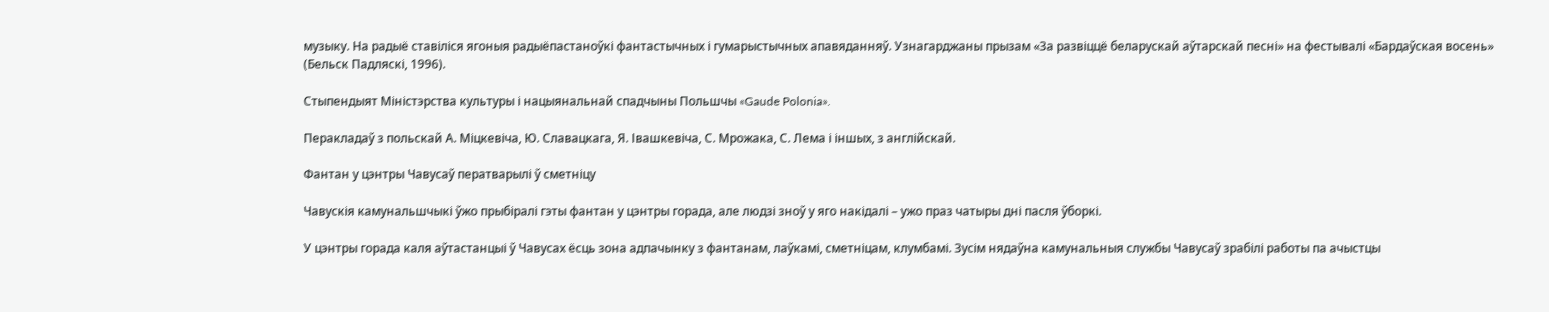музыку. На радыё ставіліся ягоныя радыёпастаноўкі фантастычных і гумарыстычных апавяданняў. Узнагарджаны прызам «За развіццё беларускай аўтарскай песні» на фестывалі «Бардаўская восень» (Бельск Падляскі, 1996).

Стыпендыят Міністэрства культуры і нацыянальнай спадчыны Польшчы «Gaude Polonia».

Перакладаў з польскай А. Міцкевіча, Ю. Славацкага, Я. Івашкевіча, С. Мрожака, С. Лема і іншых, з англійскай.

Фантан у цэнтры Чавусаў ператварылі ў сметніцу

Чавускія камунальшчыкі ўжо прыбіралі гэты фантан у цэнтры горада, але людзі зноў у яго накідалі – ужо праз чатыры дні пасля ўборкі.

У цэнтры горада каля аўтастанцыі ў Чавусах ёсць зона адпачынку з фантанам, лаўкамі, сметніцам, клумбамі. Зусім нядаўна камунальныя службы Чавусаў зрабілі работы па ачыстцы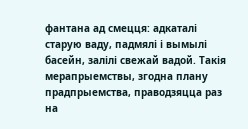фантана ад смецця: адкаталі старую ваду, падмялі і вымылі басейн, залілі свежай вадой. Такія мерапрыемствы, згодна плану прадпрыемства, праводзяцца раз на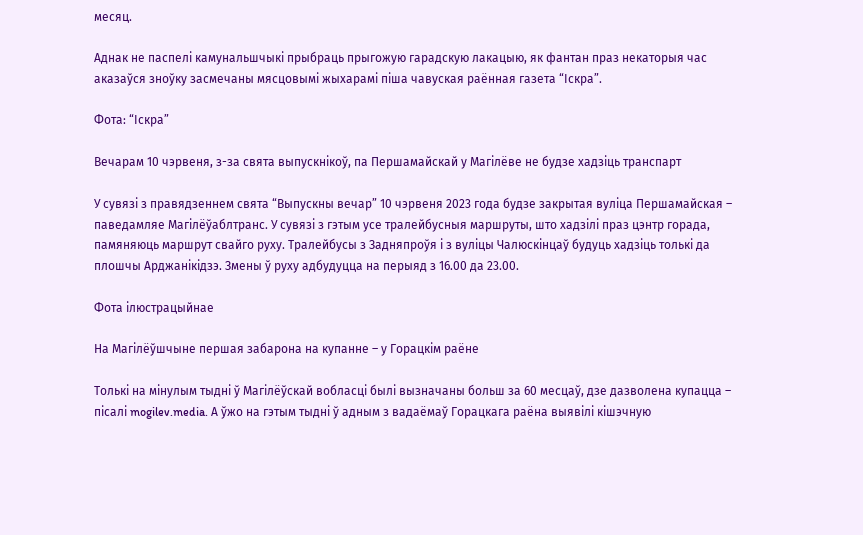месяц.

Аднак не паспелі камунальшчыкі прыбраць прыгожую гарадскую лакацыю, як фантан праз некаторыя час аказаўся зноўку засмечаны мясцовымі жыхарамі піша чавуская раённая газета “Іскра”.

Фота: “Іскра”

Вечарам 10 чэрвеня, з-за свята выпускнікоў, па Першамайскай у Магілёве не будзе хадзіць транспарт

У сувязі з правядзеннем свята “Выпускны вечар” 10 чэрвеня 2023 года будзе закрытая вуліца Першамайская – паведамляе Магілёўаблтранс. У сувязі з гэтым усе тралейбусныя маршруты, што хадзілі праз цэнтр горада, памяняюць маршрут свайго руху. Тралейбусы з Задняпроўя і з вуліцы Чалюскінцаў будуць хадзіць толькі да плошчы Арджанікідзэ. Змены ў руху адбудуцца на перыяд з 16.00 да 23.00.

Фота ілюстрацыйнае

На Магілёўшчыне першая забарона на купанне – у Горацкім раёне

Толькі на мінулым тыдні ў Магілёўскай вобласці былі вызначаны больш за 60 месцаў, дзе дазволена купацца – пісалі mogilev.media. А ўжо на гэтым тыдні ў адным з вадаёмаў Горацкага раёна выявілі кішэчную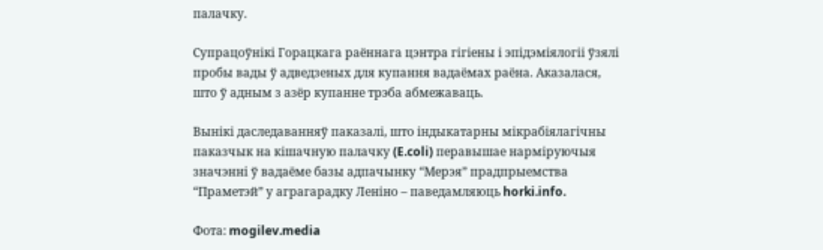палачку.

Супрацоўнікі Горацкага раённага цэнтра гігіены і эпідэміялогіі ўзялі пробы вады ў адведзеных для купання вадаёмах раёна. Аказалася, што ў адным з азёр купанне трэба абмежаваць.

Вынікі даследаванняў паказалі, што індыкатарны мікрабіялагічны паказчык на кішачную палачку (E.coli) перавышае нарміруючыя значэнні ў вадаёме базы адпачынку “Мерэя” прадпрыемства “Праметэй” у аграгарадку Леніно – паведамляюць horki.info.

Фота: mogilev.media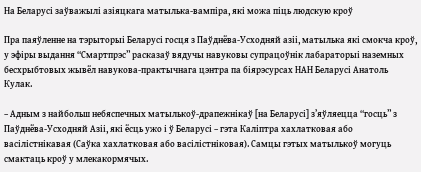На Беларусі заўважылі азіяцкага матылька-вампіра, які можа піць людскую кроў

Пра паяўленне на тэрыторыі Беларусі госця з Паўднёва-Усходняй азіі, матылька які смокча кроў, у эфіры выдання “Смартпрэс” расказаў вядучы навуковы супрацоўнік лабараторыі наземных бесхрыбтовых жывёл навукова-практычнага цэнтра па біярэсурсах НАН Беларусі Анатоль Кулак.

– Адным з найбольш небяспечных матылькоў-драпежнікаў [на Беларусі] з’яўляецца “госць” з Паўднёва-Усходняй Азіі, які ёсць ужо і ў Беларусі – гэта Каліптра хахлатковая або васілістнікавая (Саўка хахлатковая або васілістніковая). Самцы гэтых матылькоў могуць смактаць кроў у млекакормячых.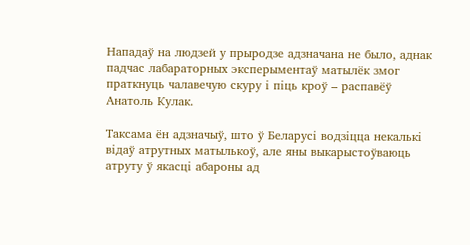Нападаў на людзей у прыродзе адзначана не было, аднак падчас лабараторных эксперыментаў матылёк змог праткнуць чалавечую скуру і піць кроў – распавёў Анатоль Кулак.

Таксама ён адзначыў, што ў Беларусі водзіцца некалькі відаў атрутных матылькоў, але яны выкарыстоўваюць атруту ў якасці абароны ад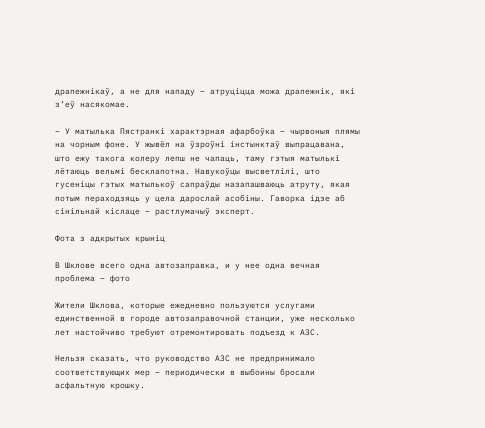драпежнікаў, а не для нападу – атруціцца можа драпежнік, які з’еў насякомае.

– У матылька Пястранкі характэрная афарбоўка – чырвоныя плямы на чорным фоне. У жывёл на ўзроўні інстынктаў выпрацавана, што ежу такога колеру лепш не чапаць, таму гэтыя матылькі лётаюць вельмі бесклапотна. Навукоўцы высветлілі, што гусеніцы гэтых матылькоў сапраўды назапашваюць атруту, якая потым пераходзяць у цела дарослай асобіны. Гаворка ідзе аб сінільнай кіслаце – растлумачыў эксперт.

Фота з адкрытых крыніц

В Шклове всего одна автозаправка, и у нее одна вечная проблема – фото

Жители Шклова, которые ежедневно пользуются услугами единственной в городе автозаправочной станции, уже несколько лет настойчиво требуют отремонтировать подъезд к АЗС.

Нельзя сказать, что руководство АЗС не предпринимало соответствующих мер – периодически в выбоины бросали асфальтную крошку.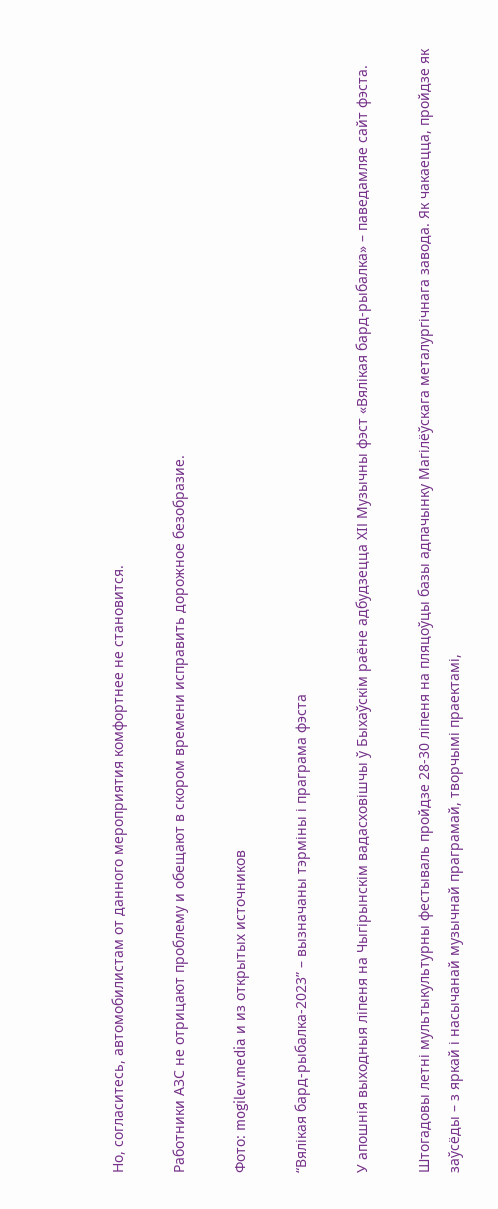Но, согласитесь, автомобилистам от данного мероприятия комфортнее не становится.

Работники АЗС не отрицают проблему и обещают в скором времени исправить дорожное безобразие.

Фото: mogilev.media и из открытых источников

“Вялікая бард-рыбалка-2023” – вызначаны тэрміны і праграма фэста

У апошнія выходныя ліпеня на Чыгірынскім вадасховішчы ў Быхаўскім раёне адбудзецца ХIІ Музычны фэст «Вялікая бард-рыбалка» – паведамляе сайт фэста.

Штогадовы летні мультыкультурны фестываль пройдзе 28-30 ліпеня на пляцоўцы базы адпачынку Магілёўскага металургічнага завода. Як чакаецца, пройдзе як заўсёды – з яркай і насычанай музычнай праграмай, творчымі праектамі,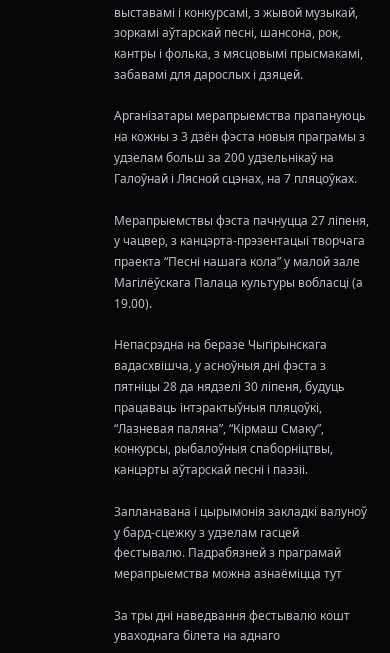выставамі і конкурсамі, з жывой музыкай, зоркамі аўтарскай песні, шансона, рок, кантры і фолька, з мясцовымі прысмакамі, забавамі для дарослых і дзяцей.

Арганізатары мерапрыемства прапануюць на кожны з 3 дзён фэста новыя праграмы з удзелам больш за 200 удзельнікаў на Галоўнай і Лясной сцэнах, на 7 пляцоўках.

Мерапрыемствы фэста пачнуцца 27 ліпеня, у чацвер, з канцэрта-прэзентацыі творчага праекта “Песні нашага кола” у малой зале Магілёўскага Палаца культуры вобласці (а 19.00).

Непасрэдна на беразе Чыгірынскага вадасхвішча, у асноўныя дні фэста з пятніцы 28 да нядзелі 30 ліпеня, будуць працаваць інтэрактыўныя пляцоўкі, “Лазневая паляна”, “Кірмаш Смаку”, конкурсы, рыбалоўныя спаборніцтвы, канцэрты аўтарскай песні і паэзіі.

Запланавана і цырымонія закладкі валуноў у бард-сцежку з удзелам гасцей фестывалю. Падрабязней з праграмай мерапрыемства можна азнаёміцца тут

За тры дні наведвання фестывалю кошт уваходнага білета на аднаго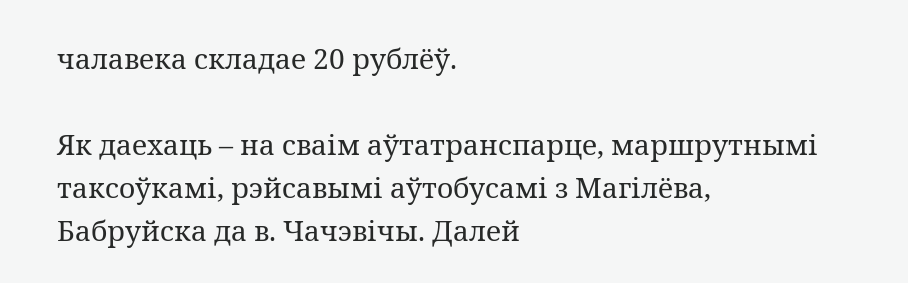чалавека складае 20 рублёў.

Як даехаць – на сваім аўтатранспарце, маршрутнымі таксоўкамі, рэйсавымі аўтобусамі з Магілёва, Бабруйска да в. Чачэвічы. Далей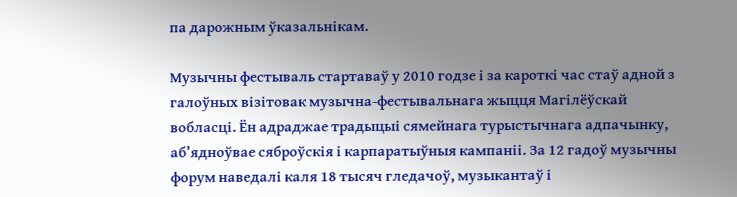па дарожным ўказальнікам.

Музычны фестываль стартаваў у 2010 годзе і за кароткі час стаў адной з галоўных візітовак музычна-фестывальнага жыцця Магілёўскай вобласці. Ён адраджае традыцыі сямейнага турыстычнага адпачынку, аб’ядноўвае сяброўскія і карпаратыўныя кампаніі. За 12 гадоў музычны форум наведалі каля 18 тысяч гледачоў, музыкантаў і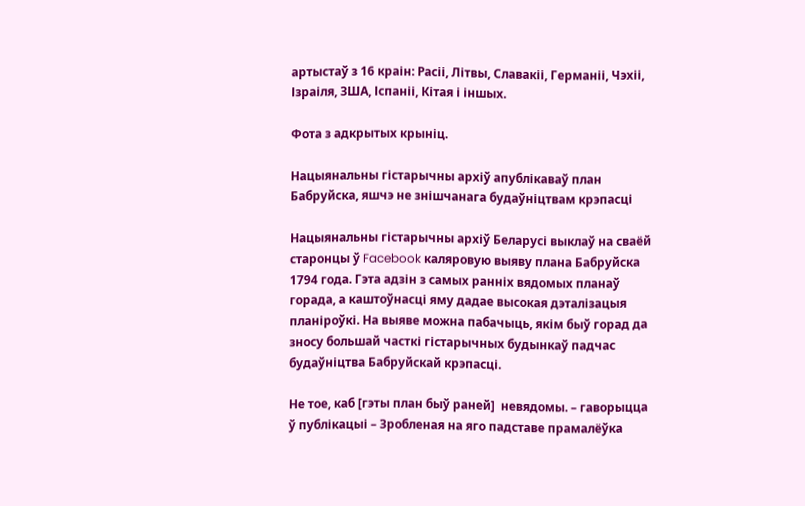артыстаў з 16 краін: Расіі, Літвы, Славакіі, Германіі, Чэхіі, Ізраіля, ЗША, Іспаніі, Кітая і іншых.

Фота з адкрытых крыніц.

Нацыянальны гістарычны архіў апублікаваў план Бабруйска, яшчэ не знішчанага будаўніцтвам крэпасці

Нацыянальны гістарычны архіў Беларусі выклаў на сваёй старонцы ў Facebook каляровую выяву плана Бабруйска 1794 года. Гэта адзін з самых ранніх вядомых планаў горада, а каштоўнасці яму дадае высокая дэталізацыя планіроўкі. На выяве можна пабачыць, якім быў горад да зносу большай часткі гістарычных будынкаў падчас будаўніцтва Бабруйскай крэпасці.

Не тое, каб [гэты план быў раней]  невядомы. – гаворыцца ў публікацыі – Зробленая на яго падставе прамалёўка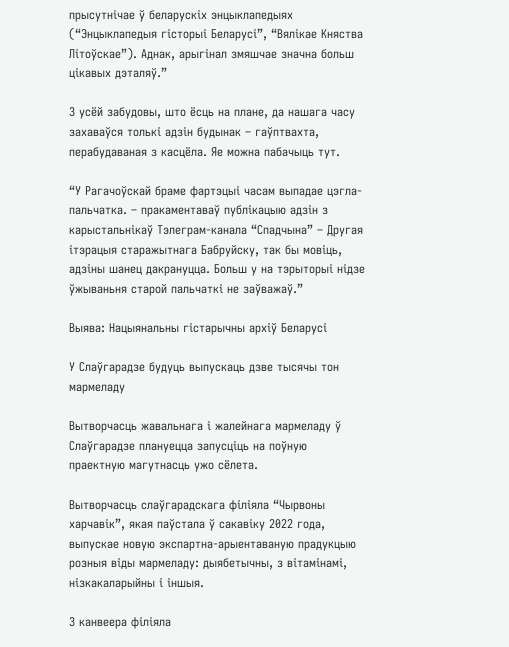прысутнічае ў беларускіх энцыклапедыях (“Энцыклапедыя гісторыі Беларусі”, “Вялікае Княства Літоўскае”). Аднак, арыгінал змяшчае значна больш цікавых дэталяў.”

З усёй забудовы, што ёсць на плане, да нашага часу захаваўся толькі адзін будынак – гаўптвахта, перабудаваная з касцёла. Яе можна пабачыць тут.

“У Рагачоўскай браме фартэцыі часам выпадае цэгла-пальчатка. – пракаментаваў публікацыю адзін з карыстальнікаў Тэлеграм-канала “Спадчына” – Другая ітэрацыя старажытнага Бабруйску, так бы мовіць, адзіны шанец дакрануцца. Больш у на тэрыторыі нідзе ўжываньня старой пальчаткі не заўважаў.”

Выява: Нацыянальны гістарычны архіў Беларусі

У Слаўгарадзе будуць выпускаць дзве тысячы тон мармеладу

Вытворчасць жавальнага і жалейнага мармеладу ў Слаўгарадзе плануецца запусціць на поўную праектную магутнасць ужо сёлета.

Вытворчасць слаўгарадскага філіяла “Чырвоны харчавік”, якая паўстала ў сакавіку 2022 года, выпускае новую экспартна-арыентаваную прадукцыю розныя віды мармеладу: дыябетычны, з вітамінамі, нізкакаларыйны і іншыя.

З канвеера філіяла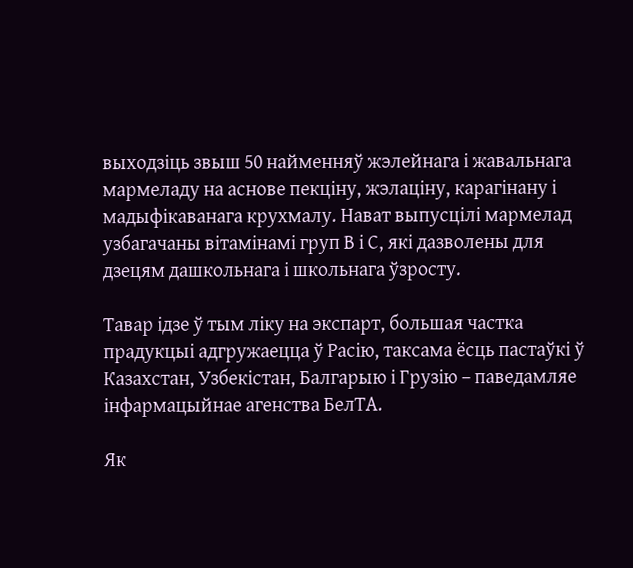выходзіць звыш 50 найменняў жэлейнага і жавальнага мармеладу на аснове пекціну, жэлаціну, карагінану і мадыфікаванага крухмалу. Нават выпусцілі мармелад узбагачаны вітамінамі груп В і С, які дазволены для дзецям дашкольнага і школьнага ўзросту.

Тавар ідзе ў тым ліку на экспарт, большая частка прадукцыі адгружаецца ў Расію, таксама ёсць пастаўкі ў Казахстан, Узбекістан, Балгарыю і Грузію – паведамляе інфармацыйнае агенства БелТА.

Як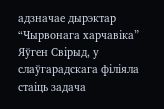адзначае дырэктар “Чырвонага харчавіка” Яўген Свірыд, у слаўгарадскага філіяла стаіць задача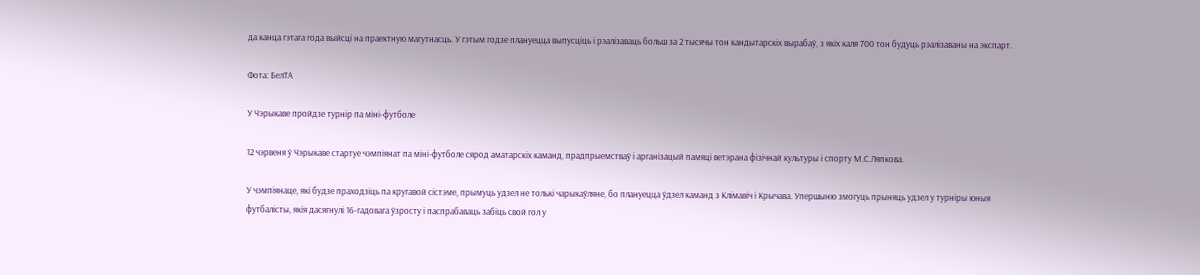да канца гэтага года выйсці на праектную магутнасць. У гэтым годзе плануецца выпусціць і рэалізаваць больш за 2 тысячы тон кандытарскіх вырабаў, з якіх каля 700 тон будуць рэалізаваны на экспарт.

Фота: БелТА

У Чэрыкаве пройдзе турнір па міні-футболе

12 чэрвеня ў Чэрыкаве стартуе чэмпіянат па міні-футболе сярод аматарскіх каманд, прадпрыемстваў і арганізацый памяці ветэрана фізічнай культуры і спорту М.С.Ляпкова.

У чэмпіянаце, які будзе праходзіць па кругавой сістэме, прымуць удзел не толькі чарыкаўляне, бо плануецца ўдзел каманд з Клімавіч і Крычава. Упершыню змогуць прыняць удзел у турніры юныя футбалісты, якія дасягнулі 16-гадовага ўзросту і паспрабаваць забіць свой гол у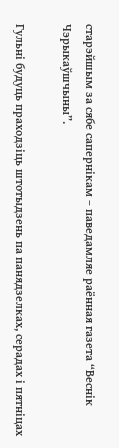старэйшым за сябе сапернікам – паведамляе раённая газета “Веснік Чэрыкаўшчыны”.

Гульні будуць праходзіць штотыдзень па панядзелках, серадах і пятніцах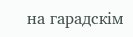на гарадскім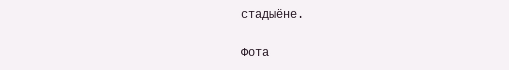стадыёне.

Фота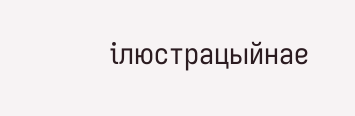ілюстрацыйнае